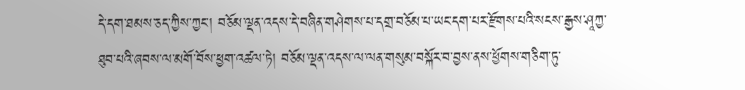དེ་དག་ཐམས་ཅད་ཀྱིས་ཀྱང་། བཅོམ་ལྡན་འདས་དེ་བཞིན་གཤེགས་པ་དགྲ་བཅོམ་པ་ཡང་དག་པར་རྫོགས་པའི་སངས་རྒྱས་ཤཱཀྱ་ཐུབ་པའི་ཞབས་ལ་མགོ་བོས་ཕྱག་འཚལ་ཏེ། བཅོམ་ལྡན་འདས་ལ་ལན་གསུམ་བསྐོར་བ་བྱས་ནས་ཕྱོགས་གཅིག་ཏུ་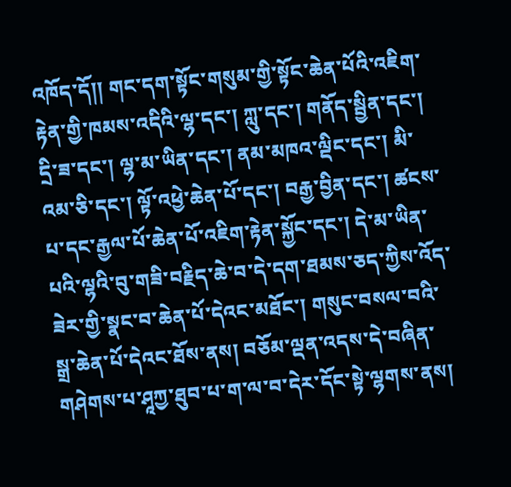འཁོད་དོ།། གང་དག་སྟོང་གསུམ་གྱི་སྟོང་ཆེན་པོའི་འཇིག་རྟེན་གྱི་ཁམས་འདིའི་ལྷ་དང་། ཀླུ་དང་། གནོད་སྦྱིན་དང་། དྲི་ཟ་དང་། ལྷ་མ་ཡིན་དང་། ནམ་མཁའ་ལྡིང་དང་། མི་འམ་ཅི་དང་། ལྟོ་འཕྱེ་ཆེན་པོ་དང་། བརྒྱ་བྱིན་དང་། ཚངས་པ་དང་རྒྱལ་པོ་ཆེན་པོ་འཇིག་རྟེན་སྐྱོང་དང་། དེ་མ་ཡིན་པའི་ལྷའི་བུ་གཟི་བརྗིད་ཆེ་བ་དེ་དག་ཐམས་ཅད་ཀྱིས་འོད་ཟེར་གྱི་སྣང་བ་ཆེན་པོ་དེའང་མཐོང་། གསུང་བསལ་བའི་སྒྲ་ཆེན་པོ་དེའང་ཐོས་ནས། བཅོམ་ལྡན་འདས་དེ་བཞིན་གཤེགས་པ་ཤཱཀྱ་ཐུབ་པ་ག་ལ་བ་དེར་དོང་སྟེ་ལྷགས་ནས།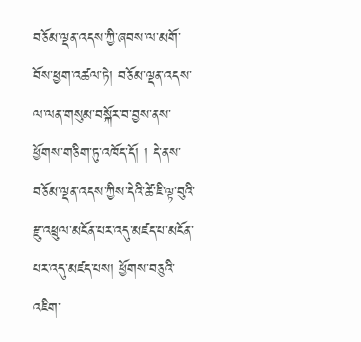བཅོམ་ལྡན་འདས་ཀྱི་ཞབས་ལ་མགོ་བོས་ཕྱག་འཚལ་ཏེ། བཅོམ་ལྡན་འདས་ལ་ལན་གསུམ་བསྐོར་བ་བྱས་ནས་ཕྱོགས་གཅིག་ཏུ་འཁོད་དོ། ། དེ་ནས་བཅོམ་ལྡན་འདས་ཀྱིས་དེའི་ཚེ་ཇི་ལྟ་བུའི་རྫུ་འཕྲུལ་མངོན་པར་འདུ་མཛད་པ་མངོན་པར་འདུ་མཛད་པས། ཕྱོགས་བཅུའི་འཇིག་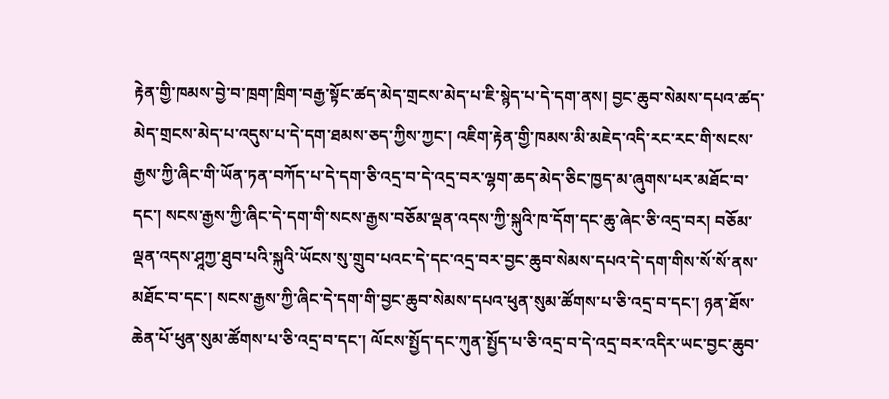རྟེན་གྱི་ཁམས་བྱེ་བ་ཁྲག་ཁྲིག་བརྒྱ་སྟོང་ཚད་མེད་གྲངས་མེད་པ་ཇི་སྙེད་པ་དེ་དག་ནས། བྱང་ཆུབ་སེམས་དཔའ་ཚད་མེད་གྲངས་མེད་པ་འདུས་པ་དེ་དག་ཐམས་ཅད་ཀྱིས་ཀྱང་། འཇིག་རྟེན་གྱི་ཁམས་མི་མཇེད་འདི་རང་རང་གི་སངས་རྒྱས་ཀྱི་ཞིང་གི་ཡོན་ཏན་བཀོད་པ་དེ་དག་ཅི་འདྲ་བ་དེ་འདྲ་བར་ལྷག་ཆད་མེད་ཅིང་ཁྱད་མ་ཞུགས་པར་མཐོང་བ་དང་། སངས་རྒྱས་ཀྱི་ཞིང་དེ་དག་གི་སངས་རྒྱས་བཅོམ་ལྡན་འདས་ཀྱི་སྐུའི་ཁ་དོག་དང་ཆུ་ཞེང་ཅི་འདྲ་བར། བཅོམ་ལྡན་འདས་ཤཱཀྱ་ཐུབ་པའི་སྐུའི་ཡོངས་སུ་གྲུབ་པའང་དེ་དང་འདྲ་བར་བྱང་ཆུབ་སེམས་དཔའ་དེ་དག་གིས་སོ་སོ་ནས་མཐོང་བ་དང་། སངས་རྒྱས་ཀྱི་ཞིང་དེ་དག་གི་བྱང་ཆུབ་སེམས་དཔའ་ཕུན་སུམ་ཚོགས་པ་ཅི་འདྲ་བ་དང་། ཉན་ཐོས་ཆེན་པོ་ཕུན་སུམ་ཚོགས་པ་ཅི་འདྲ་བ་དང་། ལོངས་སྤྱོད་དང་ཀུན་སྤྱོད་པ་ཅི་འདྲ་བ་དེ་འདྲ་བར་འདིར་ཡང་བྱང་ཆུབ་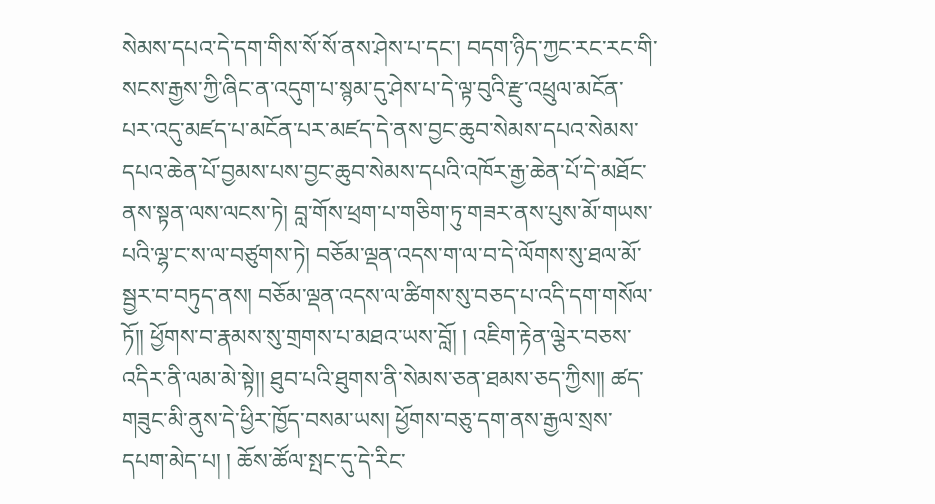སེམས་དཔའ་དེ་དག་གིས་སོ་སོ་ནས་ཤེས་པ་དང་། བདག་ཉིད་ཀྱང་རང་རང་གི་སངས་རྒྱས་ཀྱི་ཞིང་ན་འདུག་པ་སྙམ་དུ་ཤེས་པ་དེ་ལྟ་བུའི་རྫུ་འཕྲུལ་མངོན་པར་འདུ་མཛད་པ་མངོན་པར་མཛད་དེ་ནས་བྱང་ཆུབ་སེམས་དཔའ་སེམས་དཔའ་ཆེན་པོ་བྱམས་པས་བྱང་ཆུབ་སེམས་དཔའི་འཁོར་རྒྱ་ཆེན་པོ་དེ་མཐོང་ནས་སྟན་ལས་ལངས་ཏེ། བླ་གོས་ཕྲག་པ་གཅིག་ཏུ་གཟར་ནས་པུས་མོ་གཡས་པའི་ལྷ་ང་ས་ལ་བཙུགས་ཏེ། བཅོམ་ལྡན་འདས་ག་ལ་བ་དེ་ལོགས་སུ་ཐལ་མོ་སྦྱར་བ་བཏུད་ནས། བཅོམ་ལྡན་འདས་ལ་ཚིགས་སུ་བཅད་པ་འདི་དག་གསོལ་ཏོ།། ཕྱོགས་བ་རྣམས་སུ་གྲགས་པ་མཐའ་ཡས་བློ། ། འཇིག་རྟེན་ལྕེར་བཅས་འདིར་ནི་ལམ་མེ་སྟེ།། ཐུབ་པའི་ཐུགས་ནི་སེམས་ཅན་ཐམས་ཅད་ཀྱིས།། ཚད་གཟུང་མི་ནུས་དེ་ཕྱིར་ཁྱོད་བསམ་ཡས། ཕྱོགས་བཅུ་དག་ནས་རྒྱལ་སྲས་དཔག་མེད་པ། ། ཆོས་ཚོལ་སྤང་དུ་དེ་རིང་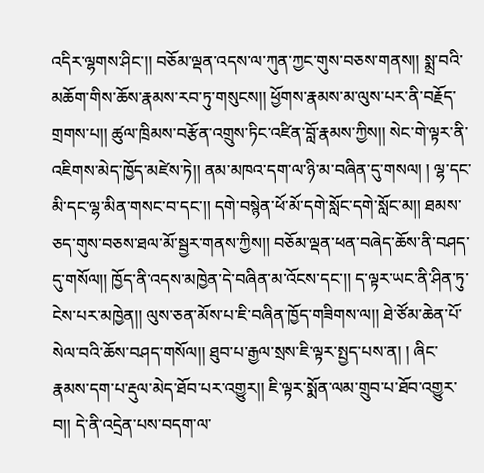འདིར་ལྷགས་ཤིང་།། བཅོམ་ལྡན་འདས་ལ་ཀུན་ཀྱང་གུས་བཅས་གནས།། སྨྲ་བའི་མཆོག་གིས་ཆོས་རྣམས་རབ་ཏུ་གསུངས།། ཕྱོགས་རྣམས་མ་ལུས་པར་ནི་བརྗོད་གྲགས་པ།། ཚུལ་ཁྲིམས་བརྩོན་འགྲུས་ཏིང་འཛིན་བློ་རྣམས་ཀྱིས།། སེང་གེ་ལྟར་ནི་འཇིགས་མེད་ཁྱོད་མཛེས་ཏེ།། ནམ་མཁའ་དག་ལ་ཉི་མ་བཞིན་དུ་གསལ། ། ལྷ་དང་མི་དང་ལྷ་མིན་གསང་བ་དང་།། དགེ་བསྙེན་ཕོ་མོ་དགེ་སློང་དགེ་སློང་མ།། ཐམས་ཅད་གུས་བཅས་ཐལ་མོ་སྦྱར་གནས་ཀྱིས།། བཅོམ་ལྡན་ཕན་བཞེད་ཆོས་ནི་བཤད་དུ་གསོལ།། ཁྱོད་ནི་འདས་མཁྱེན་དེ་བཞིན་མ་འོངས་དང་།། ད་ལྟར་ཡང་ནི་ཤིན་ཏུ་ངེས་པར་མཁྱེན།། ལུས་ཅན་མོས་པ་ཇི་བཞིན་ཁྱོད་གཟིགས་ལ།། ཐེ་ཙོམ་ཆེན་པོ་སེལ་བའི་ཆོས་བཤད་གསོལ།། ཐུབ་པ་རྒྱལ་སྲས་ཇི་ལྟར་སྤྱད་པས་ན། ། ཞིང་རྣམས་དག་པ་རྡུལ་མེད་ཐོབ་པར་འགྱུར།། ཇི་ལྟར་སྨོན་ལམ་གྲུབ་པ་ཐོབ་འགྱུར་བ།། དེ་ནི་འདྲེན་པས་བདག་ལ་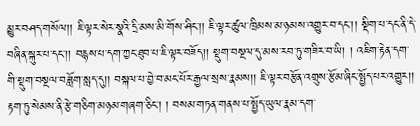མྱུར་བཤད་གསོལ།། ཇི་ལྟར་སེར་སྣའི་དྲི་མས་མི་གོས་ཤིང་།། ཇི་ལྟར་ཚུལ་ཁྲིམས་མ་ཉམས་འགྱུར་བ་དང་།། སྡིག་པ་དང་ནི་དེ་བཞིན་སྐུར་པ་དང་།། བརྙས་པ་དག་ཀྱང་ཐུབ་པ་ཇི་ལྟར་བཟོད།། སྡུག་བསྔལ་དུ་མས་རབ་ཏུ་གཟིར་བ་ཡི། ། འཇིག་རྟེན་དག་གི་སྡུག་བསྔལ་བཟློག་སླད་དུ།། བསྐལ་པ་བྱེ་བ་མང་པོར་རྒྱལ་སྲས་རྣམས།། ཇི་ལྟར་བརྩོན་འགྲུས་རྩོམ་ཞིང་སྤྱོད་པར་འགྱུར།། རྟག་ཏུ་སེམས་ནི་རྩེ་གཅིག་མཉམ་གཞག་ཅིང་། ། བསམ་གཏན་གནས་པ་སྤྱོད་ཡུལ་རྣམ་དག་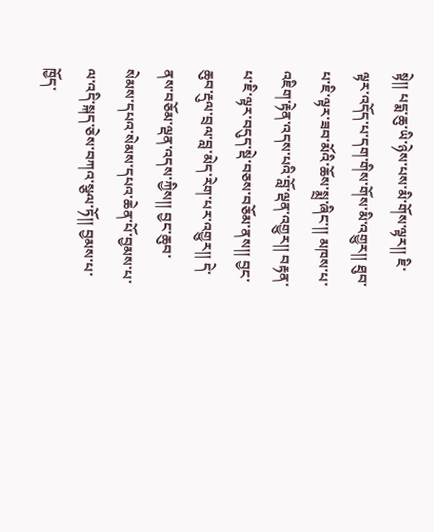སྟེ།། པདྨ་ཆུ་ཡི་ཉེས་པས་མི་གོས་ལྟར།། ཇི་ལྟར་འདོད་པ་དག་གིས་གོས་མི་འགྱུར།། ཐུབ་པ་ཇི་ལྟར་ཟབ་མོའི་ཆོས་སྨྲ་ཞིང་།། མཁས་པ་འཇིག་རྟེན་འདས་པའི་བློ་ལྡན་འགྱུར།། བརྟན་པ་ཇི་ལྟར་བདུད་སྡེ་བཅས་བཅོམ་ནས།། བྱང་ཆུབ་རྡུལ་བྲལ་བླ་མེད་རེག་པར་འགྱུར།། དེ་ནས་བཅོམ་ལྡན་འདས་ཀྱིས།། བྱང་ཆུབ་སེམས་དཔའ་སེམས་དཔའ་ཆེན་པོ་བྱམས་པ་ལ་འདི་སྐད་ཅེས་བཀའ་སྩལ་ཏོ།། བྱམས་པ་ཁྱོད་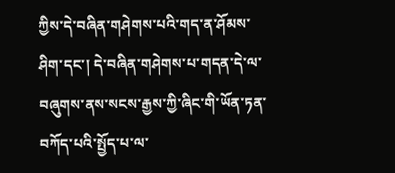ཀྱིས་དེ་བཞིན་གཤེགས་པའི་གད་ན་ཤོམས་ཤིག་དང་། དེ་བཞིན་གཤེགས་པ་གདན་དེ་ལ་བཞུགས་ནས་སངས་རྒྱས་ཀྱི་ཞིང་གི་ཡོན་ཏན་བཀོད་པའི་སྤྱོད་པ་ལ་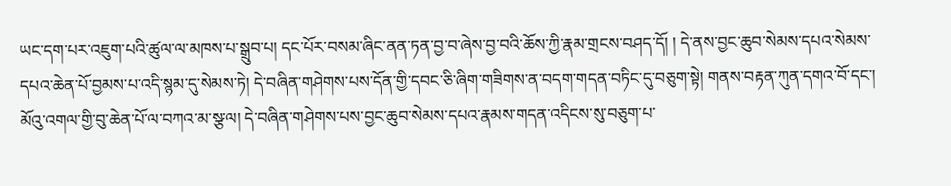ཡང་དག་པར་འཇུག་པའི་ཚུལ་ལ་མཁས་པ་སྒྲུབ་པ། དང་པོར་བསམ་ཞིང་ནན་ཏན་བྱ་བ་ཞེས་བྱ་བའི་ཆོས་ཀྱི་རྣམ་གྲངས་བཤད་དོ། ། དེ་ནས་བྱང་ཆུབ་སེམས་དཔའ་སེམས་དཔའ་ཆེན་པོ་བྱམས་པ་འདི་སྙམ་དུ་སེམས་ཏེ། དེ་བཞིན་གཤེགས་པས་དོན་གྱི་དབང་ཅི་ཞིག་གཟིགས་ན་བདག་གདན་བཏིང་དུ་བཅུག་སྟེ། གནས་བརྟན་ཀུན་དགའ་བོ་དང་། མོའུ་འགལ་གྱི་བུ་ཆེན་པོ་ལ་བཀའ་མ་སྩ་ལ། དེ་བཞིན་གཤེགས་པས་བྱང་ཆུབ་སེམས་དཔའ་རྣམས་གདན་འདིངས་སུ་བཅུག་པ་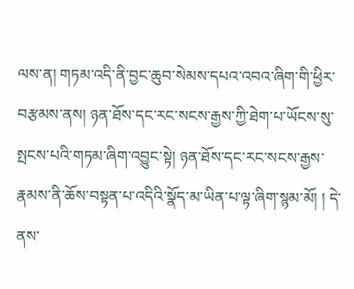ལས་ན། གཏམ་འདི་ནི་བྱང་ཆུབ་སེམས་དཔའ་འབའ་ཞིག་གི་ཕྱིར་བརྩམས་ནས། ཉན་ཐོས་དང་རང་སངས་རྒྱས་ཀྱི་ཐེག་པ་ཡོངས་སུ་སྤངས་པའི་གཏམ་ཞིག་འབྱུང་སྟེ། ཉན་ཐོས་དང་རང་སངས་རྒྱས་རྣམས་ནི་ཆོས་བསྟན་པ་འདིའི་སྣོད་མ་ཡིན་པ་ལྟ་ཞིག་སྙམ་མོ། ། དེ་ནས་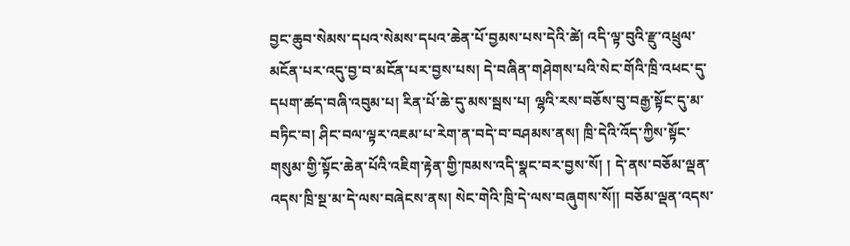བྱང་ཆུབ་སེམས་དཔའ་སེམས་དཔའ་ཆེན་པོ་བྱམས་པས་དེའི་ཚེ། འདི་ལྟ་བུའི་རྫུ་འཕྲུལ་མངོན་པར་འདུ་བྱ་བ་མངོན་པར་བྱས་པས། དེ་བཞིན་གཤེགས་པའི་སེང་གོའི་ཁྲི་འཕང་དུ་དཔག་ཚད་བཞི་འབུམ་པ། རིན་པོ་ཆེ་དུ་མས་སྦས་པ། ལྷའི་རས་བཅོས་བུ་བརྒྱ་སྟོང་དུ་མ་བཏིང་བ། ཤིང་བལ་ལྟར་འཇམ་པ་རེག་ན་བདེ་བ་བཤམས་ནས། ཁྲི་དེའི་འོད་ཀྱིས་སྟོང་གསུམ་གྱི་སྟོང་ཆེན་པོའི་འཇིག་རྟེན་གྱི་ཁམས་འདི་སྣང་བར་བྱས་སོ། ། དེ་ནས་བཅོམ་ལྡན་འདས་ཁྲི་སྔ་མ་དེ་ལས་བཞེངས་ནས། སེང་གེའི་ཁྲི་དེ་ལས་བཞུགས་སོ།། བཅོམ་ལྡན་འདས་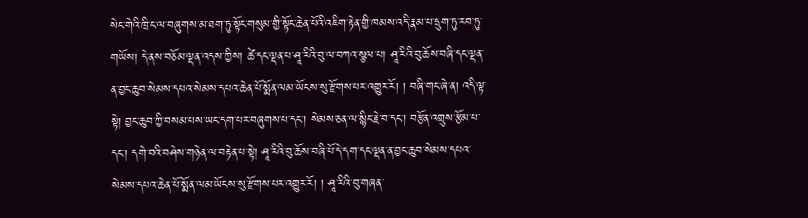སེང་གེའི་ཁྲི་ང་ལ་བཞུགས་མ་ཐག་ཏུ་སྟོང་གསུམ་གྱི་སྟོང་ཆེན་པོའི་འཇིག་རྟེན་གྱི་ཁམས་འདི་རྣམ་པ་དྲུག་ཏུ་རབ་ཏུ་གཡོས། དེ་ནས་བཅོམ་ལྡན་འདས་ཀྱིས། ཚེ་དང་ལྡན་པ་ཤཱ་རིའི་བུ་ལ་བཀའ་སྩལ་པ། ཤཱ་རིའི་བུ་ཆོས་བཞི་དང་ལྡན་ན་བྱང་ཆུབ་སེམས་དཔའ་སེམས་དཔའ་ཆེན་པོ་སྨོན་ལམ་ཡོངས་སུ་རྫོགས་པར་འགྱུར་རོ། ། བཞི་གང་ཞེ་ན། འདི་ལྟ་སྟེ། བྱང་ཆུབ་ཀྱི་བསམ་པས་ཡང་དག་པར་བཞུགས་པ་དང་། སེམས་ཅན་ལ་སྙིང་རྗེ་བ་དང་། བརྩོན་འགྲུས་རྩོམ་པ་དང་། དགེ་བའི་བཤེས་གཉེན་ལ་བརྟེན་པ་སྟེ། ཤཱ་རིའི་བུ་ཆོས་བཞི་པོ་དེ་དག་དང་ལྡན་ན་བྱང་ཆུབ་སེམས་དཔའ་སེམས་དཔའ་ཆེན་པོ་སྨོན་ལམ་ཡོངས་སུ་རྫོགས་པར་འགྱུར་རོ། ། ཤཱ་རིའི་བུ་གཞན་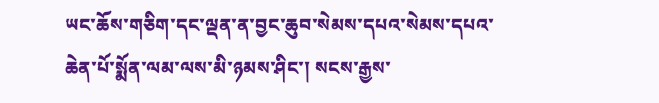ཡང་ཆོས་གཅིག་དང་ལྡན་ན་བྱང་ཆུབ་སེམས་དཔའ་སེམས་དཔའ་ཆེན་པོ་སྨོན་ལམ་ལས་མི་ཉམས་ཤིང་། སངས་རྒྱས་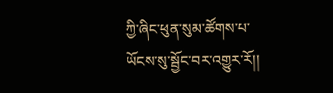ཀྱི་ཞིང་ཕུན་སུམ་ཚོགས་པ་ཡོངས་སུ་སྦྱོང་བར་འགྱུར་རོ།།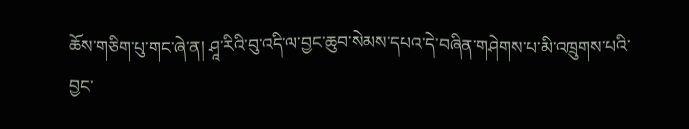ཆོས་གཅིག་པུ་གང་ཞེ་ན། ཤཱ་རིའི་བུ་འདི་ལ་བྱང་ཆུབ་སེམས་དཔའ་དེ་བཞིན་གཤེགས་པ་མི་འཁྲུགས་པའི་བྱང་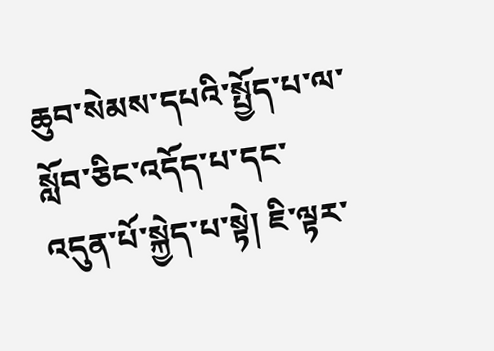ཆུབ་སེམས་དཔའི་སྤྱོད་པ་ལ་སློབ་ཅིང་འདོད་པ་དང་འདུན་པོ་སྐྱེད་པ་སྟེ། ཇི་ལྟར་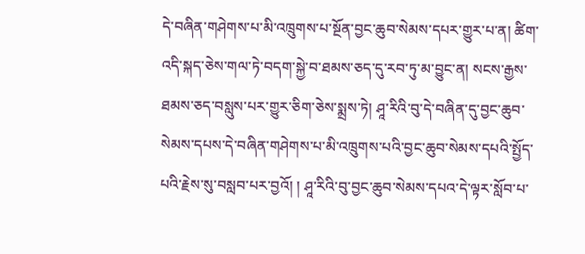དེ་བཞིན་གཤེགས་པ་མི་འཁྲུགས་པ་སྔོན་བྱང་ཆུབ་སེམས་དཔར་གྱུར་པ་ན། ཚིག་འདི་སྐད་ཅེས་གལ་ཏེ་བདག་སྐྱེ་བ་ཐམས་ཅད་དུ་རབ་ཏུ་མ་བྱུང་ན། སངས་རྒྱས་ཐམས་ཅད་བསླུས་པར་གྱུར་ཅིག་ཅེས་སྨྲས་ཏེ། ཤཱ་རིའི་བུ་དེ་བཞིན་དུ་བྱང་ཆུབ་སེམས་དཔས་དེ་བཞིན་གཤེགས་པ་མི་འཁྲུགས་པའི་བྱང་ཆུབ་སེམས་དཔའི་སྤྱོད་པའི་རྗེས་སུ་བསླབ་པར་བྱའོ། ། ཤཱ་རིའི་བུ་བྱང་ཆུབ་སེམས་དཔའ་དེ་ལྟར་སློབ་པ་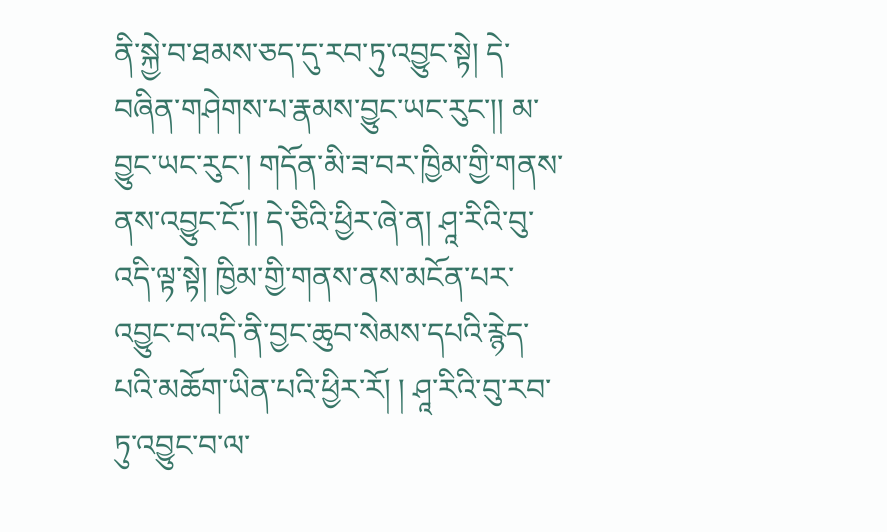ནི་སྐྱེ་བ་ཐམས་ཅད་དུ་རབ་ཏུ་འབྱུང་སྟེ། དེ་བཞིན་གཤེགས་པ་རྣམས་བྱུང་ཡང་རུང་།། མ་བྱུང་ཡང་རུང་། གདོན་མི་ཟ་བར་ཁྱིམ་གྱི་གནས་ནས་འབྱུང་ངོ་།། དེ་ཅིའི་ཕྱིར་ཞེ་ན། ཤཱ་རིའི་བུ་འདི་ལྟ་སྟེ། ཁྱིམ་གྱི་གནས་ནས་མངོན་པར་འབྱུང་བ་འདི་ནི་བྱང་ཆུབ་སེམས་དཔའི་རྙེད་པའི་མཆོག་ཡིན་པའི་ཕྱིར་རོ། ། ཤཱ་རིའི་བུ་རབ་ཏུ་འབྱུང་བ་ལ་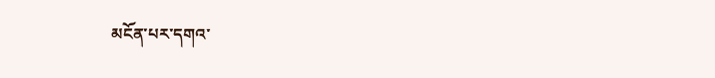མངོན་པར་དགའ་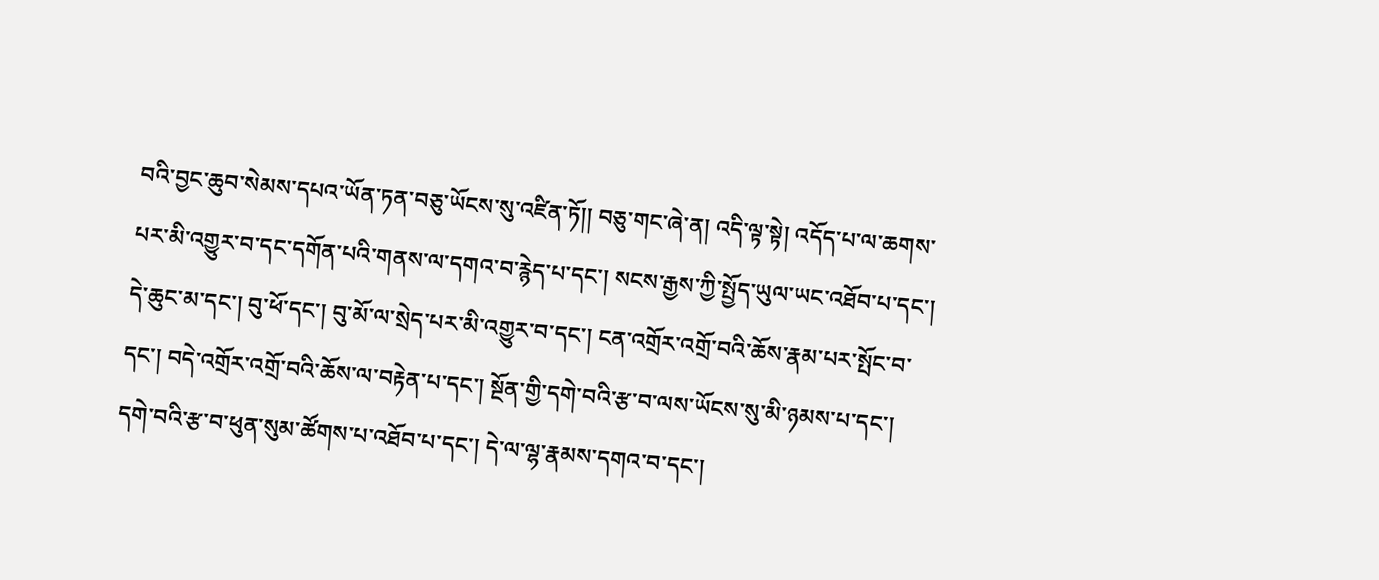བའི་བྱང་ཆུབ་སེམས་དཔའ་ཡོན་ཏན་བཅུ་ཡོངས་སུ་འཛིན་ཏོ།། བཅུ་གང་ཞེ་ན། འདི་ལྟ་སྟེ། འདོད་པ་ལ་ཆགས་པར་མི་འགྱུར་བ་དང་དགོན་པའི་གནས་ལ་དགའ་བ་རྙེད་པ་དང་། སངས་རྒྱས་ཀྱི་སྤྱོད་ཡུལ་ཡང་འཐོབ་པ་དང་། དེ་ཆུང་མ་དང་། བུ་ཕོ་དང་། བུ་མོ་ལ་སྲེད་པར་མི་འགྱུར་བ་དང་། ངན་འགྲོར་འགྲོ་བའི་ཆོས་རྣམ་པར་སྤོང་བ་དང་། བདེ་འགྲོར་འགྲོ་བའི་ཆོས་ལ་བརྟེན་པ་དང་། སྔོན་གྱི་དགེ་བའི་རྩ་བ་ལས་ཡོངས་སུ་མི་ཉམས་པ་དང་། དགེ་བའི་རྩ་བ་ཕུན་སུམ་ཚོགས་པ་འཐོབ་པ་དང་། དེ་ལ་ལྷ་རྣམས་དགའ་བ་དང་།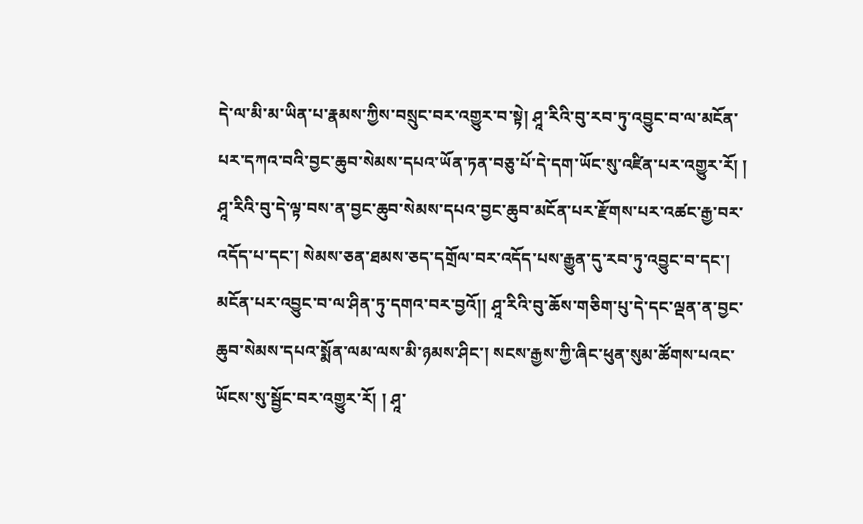དེ་ལ་མི་མ་ཡིན་པ་རྣམས་ཀྱིས་བསྲུང་བར་འགྱུར་བ་སྟེ། ཤཱ་རིའི་བུ་རབ་ཏུ་འབྱུང་བ་ལ་མངོན་པར་དཀའ་བའི་བྱང་ཆུབ་སེམས་དཔའ་ཡོན་ཏན་བཅུ་པོ་དེ་དག་ཡོང་སུ་འཛིན་པར་འགྱུར་རོ། ། ཤཱ་རིའི་བུ་དེ་ལྟ་བས་ན་བྱང་ཆུབ་སེམས་དཔའ་བྱང་ཆུབ་མངོན་པར་རྫོགས་པར་འཚང་རྒྱ་བར་འདོད་པ་དང་། སེམས་ཅན་ཐམས་ཅད་དགྲོལ་བར་འདོད་པས་རྒྱུན་དུ་རབ་ཏུ་འབྱུང་བ་དང་། མངོན་པར་འབྱུང་བ་ལ་ཤིན་ཏུ་དགའ་བར་བྱའོ།། ཤཱ་རིའི་བུ་ཆོས་གཅིག་པུ་དེ་དང་ལྡན་ན་བྱང་ཆུབ་སེམས་དཔའ་སྨོན་ལམ་ལས་མི་ཉམས་ཤིང་། སངས་རྒྱས་ཀྱི་ཞིང་ཕུན་སུམ་ཚོགས་པའང་ཡོངས་སུ་སྦྱོང་བར་འགྱུར་རོ། ། ཤཱ་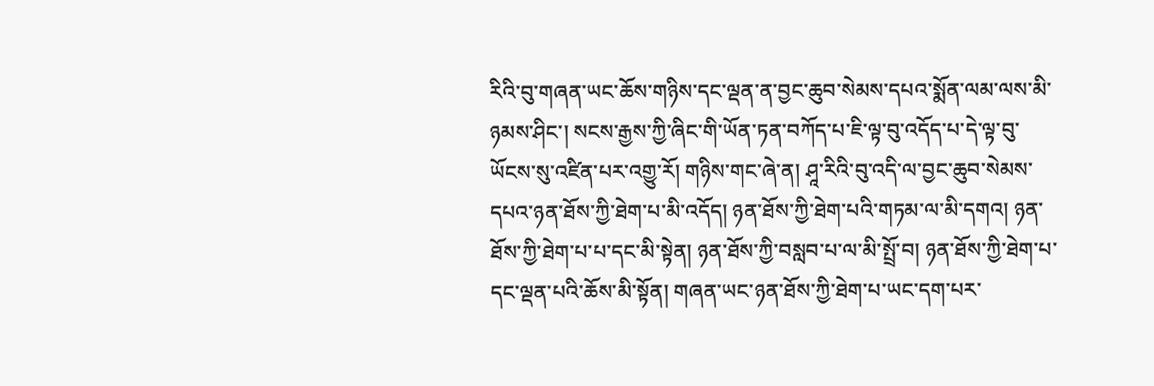རིའི་བུ་གཞན་ཡང་ཆོས་གཉིས་དང་ལྡན་ན་བྱང་ཆུབ་སེམས་དཔའ་སྨོན་ལམ་ལས་མི་ཉམས་ཤིང་། སངས་རྒྱས་ཀྱི་ཞིང་གི་ཡོན་ཏན་བཀོད་པ་ཇི་ལྟ་བུ་འདོད་པ་དེ་ལྟ་བུ་ཡོངས་སུ་འཛིན་པར་འགྱུ་རོ། གཉིས་གང་ཞེ་ན། ཤཱ་རིའི་བུ་འདི་ལ་བྱང་ཆུབ་སེམས་དཔའ་ཉན་ཐོས་ཀྱི་ཐེག་པ་མི་འདོད། ཉན་ཐོས་ཀྱི་ཐེག་པའི་གཏམ་ལ་མི་དགའ། ཉན་ཐོས་ཀྱི་ཐེག་པ་པ་དང་མི་སྟེན། ཉན་ཐོས་ཀྱི་བསླབ་པ་ལ་མི་སྤྲོ་བ། ཉན་ཐོས་ཀྱི་ཐེག་པ་དང་ལྡན་པའི་ཆོས་མི་སྟོན། གཞན་ཡང་ཉན་ཐོས་ཀྱི་ཐེག་པ་ཡང་དག་པར་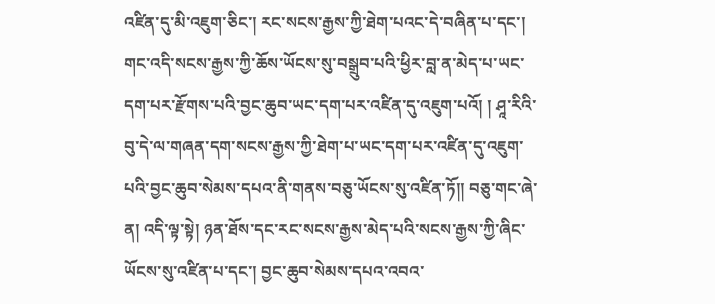འཛིན་དུ་མི་འཇུག་ཅིང་། རང་སངས་རྒྱས་ཀྱི་ཐེག་པའང་དེ་བཞིན་པ་དང་། གང་འདི་སངས་རྒྱས་ཀྱི་ཆོས་ཡོངས་སུ་བསྒྲུབ་པའི་ཕྱིར་བླ་ན་མེད་པ་ཡང་དག་པར་རྫོགས་པའི་བྱང་ཆུབ་ཡང་དག་པར་འཛིན་དུ་འཇུག་པའོ། ། ཤཱ་རིའི་བུ་དེ་ལ་གཞན་དག་སངས་རྒྱས་ཀྱི་ཐེག་པ་ཡང་དག་པར་འཛིན་དུ་འཇུག་པའི་བྱང་ཆུབ་སེམས་དཔའ་ནི་གནས་བཅུ་ཡོངས་སུ་འཛིན་ཏོ།། བཅུ་གང་ཞེ་ན། འདི་ལྟ་སྟེ། ཉན་ཐོས་དང་རང་སངས་རྒྱས་མེད་པའི་སངས་རྒྱས་ཀྱི་ཞིང་ཡོངས་སུ་འཛིན་པ་དང་། བྱང་ཆུབ་སེམས་དཔའ་འབའ་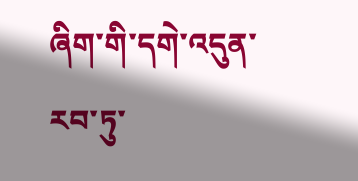ཞིག་གི་དགེ་འདུན་རབ་ཏུ་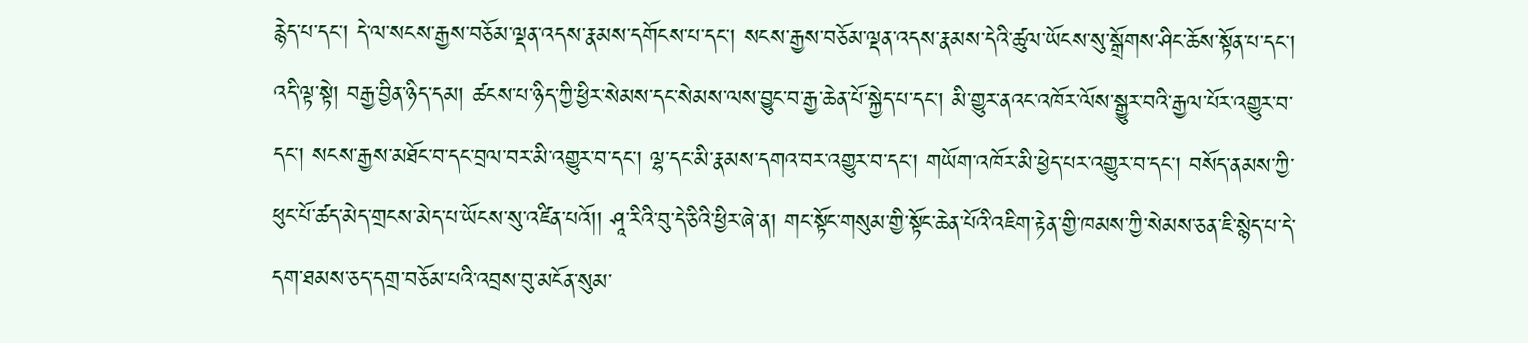རྙེད་པ་དང་། དེ་ལ་སངས་རྒྱས་བཅོམ་ལྡན་འདས་རྣམས་དགོངས་པ་དང་། སངས་རྒྱས་བཅོམ་ལྡན་འདས་རྣམས་དེའི་ཚུལ་ཡོངས་སུ་སྒྲོགས་ཤིང་ཆོས་སྟོན་པ་དང་། འདི་ལྟ་སྟེ། བརྒྱ་བྱིན་ཉིད་དམ། ཚངས་པ་ཉིད་ཀྱི་ཕྱིར་སེམས་དང་སེམས་ལས་བྱུང་བ་རྒྱ་ཆེན་པོ་སྐྱེད་པ་དང་། མི་གྱུར་ནའང་འཁོར་ལོས་སྒྱུར་བའི་རྒྱལ་པོར་འགྱུར་བ་དང་། སངས་རྒྱས་མཐོང་བ་དང་བྲལ་བར་མི་འགྱུར་བ་དང་། ལྷ་དང་མི་རྣམས་དགའ་བར་འགྱུར་བ་དང་། གཡོག་འཁོར་མི་ཕྱེད་པར་འགྱུར་བ་དང་། བསོད་ནམས་ཀྱི་ཕུང་པོ་ཚད་མེད་གྲངས་མེད་པ་ཡོངས་སུ་འཛིན་པའོ།། ཤཱ་རིའི་བུ་དེ་ཅིའི་ཕྱིར་ཞེ་ན། གང་སྟོང་གསུམ་གྱི་སྟོང་ཆེན་པོའི་འཇིག་རྟེན་གྱི་ཁམས་ཀྱི་སེམས་ཅན་ཇི་སྙེད་པ་དེ་དག་ཐམས་ཅད་དགྲ་བཅོམ་པའི་འབྲས་བུ་མངོན་སུམ་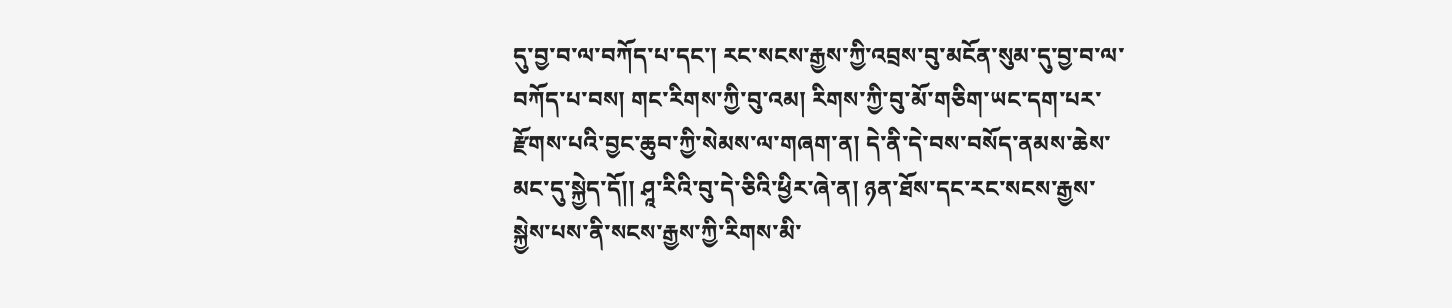དུ་བྱ་བ་ལ་བཀོད་པ་དང་། རང་སངས་རྒྱས་ཀྱི་འབྲས་བུ་མངོན་སུམ་དུ་བྱ་བ་ལ་བཀོད་པ་བས། གང་རིགས་ཀྱི་བུ་འམ། རིགས་ཀྱི་བུ་མོ་གཅིག་ཡང་དག་པར་རྫོགས་པའི་བྱང་ཆུབ་ཀྱི་སེམས་ལ་གཞག་ན། དེ་ནི་དེ་བས་བསོད་ནམས་ཆེས་མང་དུ་སྐྱེད་དོ།། ཤཱ་རིའི་བུ་དེ་ཅིའི་ཕྱིར་ཞེ་ན། ཉན་ཐོས་དང་རང་སངས་རྒྱས་སྐྱེས་པས་ནི་སངས་རྒྱས་ཀྱི་རིགས་མི་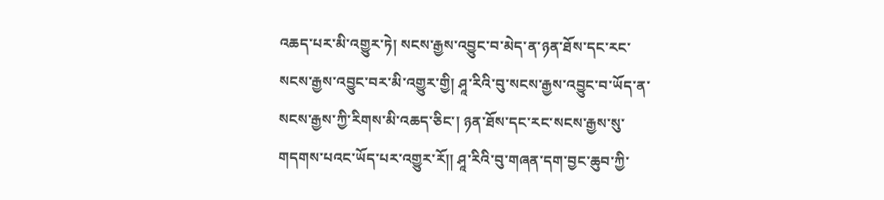འཆད་པར་མི་འགྱུར་ཏེ། སངས་རྒྱས་འབྱུང་བ་མེད་ན་ཉན་ཐོས་དང་རང་སངས་རྒྱས་འབྱུང་བར་མི་འགྱུར་གྱི། ཤཱ་རིའི་བུ་སངས་རྒྱས་འབྱུང་བ་ཡོད་ན་སངས་རྒྱས་ཀྱི་རིགས་མི་འཆད་ཅིང་། ཉན་ཐོས་དང་རང་སངས་རྒྱས་སུ་གདགས་པའང་ཡོད་པར་འགྱུར་རོ།། ཤཱ་རིའི་བུ་གཞན་དག་བྱང་ཆུབ་ཀྱི་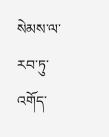སེམས་ལ་རབ་ཏུ་འགོད་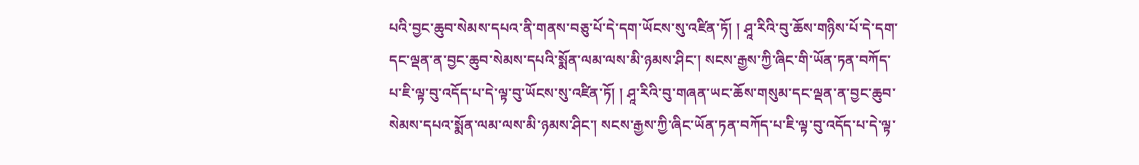པའི་བྱང་ཆུབ་སེམས་དཔའ་ནི་གནས་བཅུ་པོ་དེ་དག་ཡོངས་སུ་འཛིན་ཏོ། ། ཤཱ་རིའི་བུ་ཆོས་གཉིས་པོ་དེ་དག་དང་ལྡན་ན་བྱང་ཆུབ་སེམས་དཔའི་སྨོན་ལམ་ལས་མི་ཉམས་ཤིང་། སངས་རྒྱས་ཀྱི་ཞིང་གི་ཡོན་ཏན་བཀོད་པ་ཇི་ལྟ་བུ་འདོད་པ་དེ་ལྟ་བུ་ཡོངས་སུ་འཛིན་ཏོ། ། ཤཱ་རིའི་བུ་གཞན་ཡང་ཆོས་གསུམ་དང་ལྡན་ན་བྱང་ཆུབ་སེམས་དཔའ་སྨོན་ལམ་ལས་མི་ཉམས་ཤིང་། སངས་རྒྱས་ཀྱི་ཞིང་ཡོན་ཏན་བཀོད་པ་ཇི་ལྟ་བུ་འདོད་པ་དེ་ལྟ་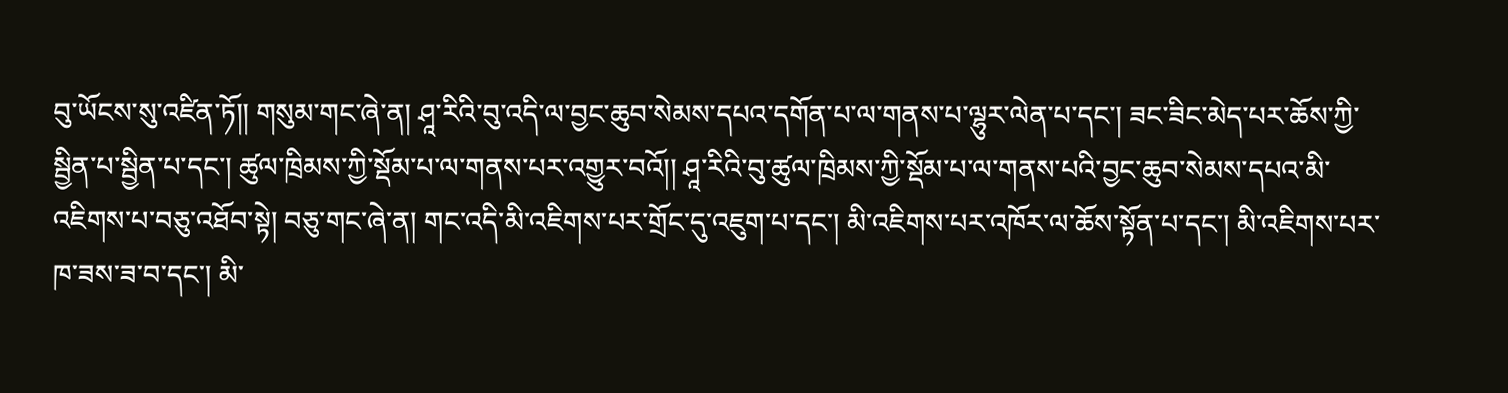བུ་ཡོངས་སུ་འཛིན་ཏོ།། གསུམ་གང་ཞེ་ན། ཤཱ་རིའི་བུ་འདི་ལ་བྱང་ཆུབ་སེམས་དཔའ་དགོན་པ་ལ་གནས་པ་ལྷུར་ལེན་པ་དང་། ཟང་ཟིང་མེད་པར་ཆོས་ཀྱི་སྦྱིན་པ་སྦྱིན་པ་དང་། ཚུལ་ཁྲིམས་ཀྱི་སྡོམ་པ་ལ་གནས་པར་འགྱུར་བའོ།། ཤཱ་རིའི་བུ་ཚུལ་ཁྲིམས་ཀྱི་སྡོམ་པ་ལ་གནས་པའི་བྱང་ཆུབ་སེམས་དཔའ་མི་འཇིགས་པ་བཅུ་འཐོབ་སྟེ། བཅུ་གང་ཞེ་ན། གང་འདི་མི་འཇིགས་པར་གྲོང་དུ་འཇུག་པ་དང་། མི་འཇིགས་པར་འཁོར་ལ་ཆོས་སྟོན་པ་དང་། མི་འཇིགས་པར་ཁ་ཟས་ཟ་བ་དང་། མི་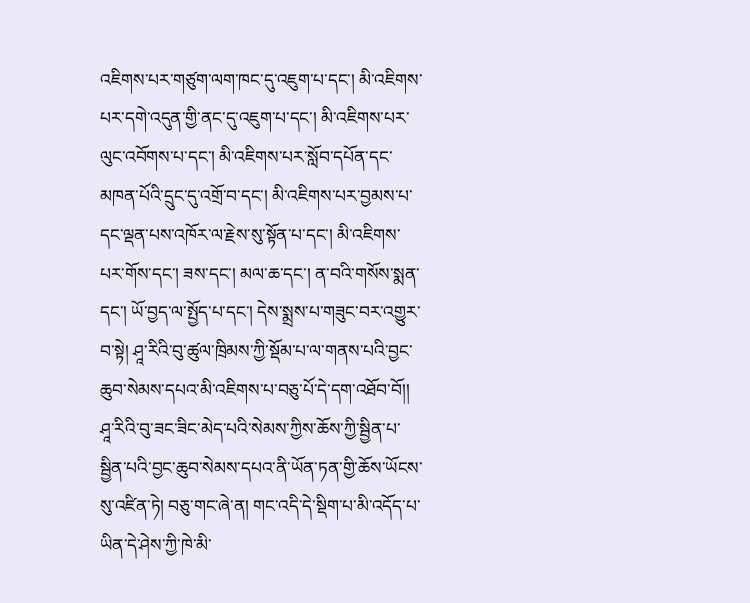འཇིགས་པར་གཙུག་ལག་ཁང་དུ་འཇུག་པ་དང་། མི་འཇིགས་པར་དགེ་འདུན་གྱི་ནང་དུ་འཇུག་པ་དང་། མི་འཇིགས་པར་ལུང་འབོགས་པ་དང་། མི་འཇིགས་པར་སློབ་དཔོན་དང་མཁན་པོའི་དྲུང་དུ་འགྲོ་བ་དང་། མི་འཇིགས་པར་བྱམས་པ་དང་ལྡན་པས་འཁོར་ལ་རྗེས་སུ་སྟོན་པ་དང་། མི་འཇིགས་པར་གོས་དང་། ཟས་དང་། མལ་ཆ་དང་། ན་བའི་གསོས་སྨན་དང་། ཡོ་བྱད་ལ་སྤྱོད་པ་དང་། དེས་སྨྲས་པ་གཟུང་བར་འགྱུར་བ་སྟེ། ཤཱ་རིའི་བུ་ཚུལ་ཁྲིམས་ཀྱི་སྡོམ་པ་ལ་གནས་པའི་བྱང་ཆུབ་སེམས་དཔའ་མི་འཇིགས་པ་བཅུ་པོ་དེ་དག་འཐོབ་བོ།། ཤཱ་རིའི་བུ་ཟང་ཟིང་མེད་པའི་སེམས་ཀྱིས་ཆོས་ཀྱི་སྦྱིན་པ་སྦྱིན་པའི་བྱང་ཆུབ་སེམས་དཔའ་ནི་ཡོན་ཏན་གྱི་ཆོས་ཡོངས་སུ་འཛིན་ཏེ། བཅུ་གང་ཞེ་ན། གང་འདི་དེ་སྡིག་པ་མི་འདོད་པ་ཡིན་དེ་ཤེས་ཀྱི་ཁེ་མི་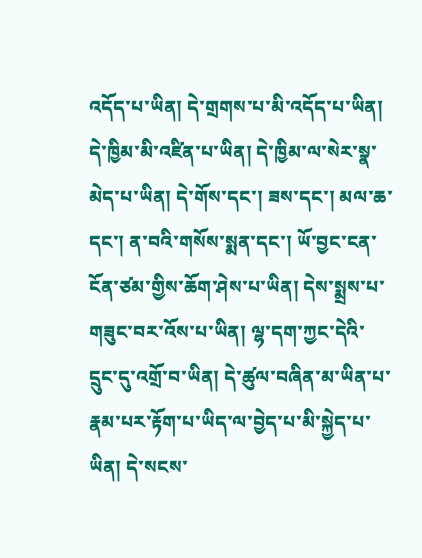འདོད་པ་ཡིན། དེ་གྲགས་པ་མི་འདོད་པ་ཡིན། དེ་ཁྱིམ་མི་འཛིན་པ་ཡིན། དེ་ཁྱིམ་ལ་སེར་སྣ་མེད་པ་ཡིན། དེ་གོས་དང་། ཟས་དང་། མལ་ཆ་དང་། ན་བའི་གསོས་སྨན་དང་། ཡོ་བྱང་ངན་ངོན་ཙམ་གྱིས་ཆོག་ཤེས་པ་ཡིན། དེས་སྨྲས་པ་གཟུང་བར་འོས་པ་ཡིན། ལྷ་དག་ཀྱང་དེའི་དྲུང་དུ་འགྲོ་བ་ཡིན། དེ་ཚུལ་བཞིན་མ་ཡིན་པ་རྣམ་པར་རྟོག་པ་ཡིད་ལ་བྱེད་པ་མི་སྐྱེད་པ་ཡིན། དེ་སངས་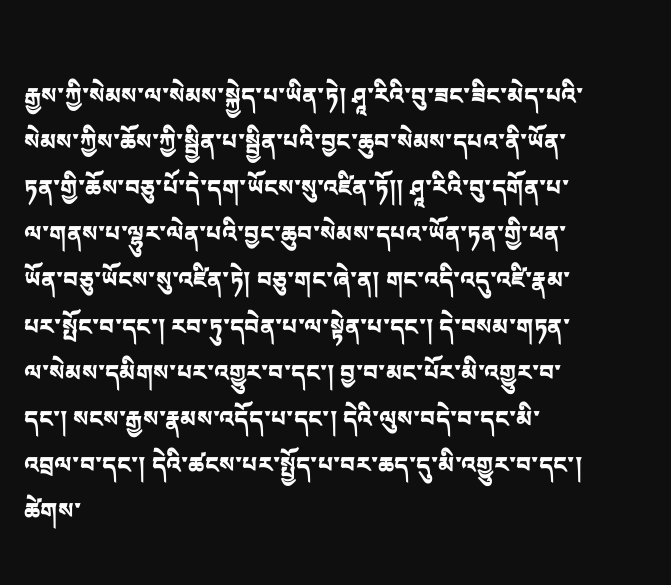རྒྱས་ཀྱི་སེམས་ལ་སེམས་སྐྱེད་པ་ཡིན་ཏེ། ཤཱ་རིའི་བུ་ཟང་ཟིང་མེད་པའི་སེམས་ཀྱིས་ཆོས་ཀྱི་སྦྱིན་པ་སྦྱིན་པའི་བྱང་ཆུབ་སེམས་དཔའ་ནི་ཡོན་ཏན་གྱི་ཆོས་བཅུ་པོ་དེ་དག་ཡོངས་སུ་འཛིན་ཏོ།། ཤཱ་རིའི་བུ་དགོན་པ་ལ་གནས་པ་ལྷུར་ལེན་པའི་བྱང་ཆུབ་སེམས་དཔའ་ཡོན་ཏན་གྱི་ཕན་ཡོན་བཅུ་ཡོངས་སུ་འཛིན་ཏེ། བཅུ་གང་ཞེ་ན། གང་འདི་འདུ་འཛི་རྣམ་པར་སྤོང་བ་དང་། རབ་ཏུ་དབེན་པ་ལ་སྟེན་པ་དང་། དེ་བསམ་གཏན་ལ་སེམས་དམིགས་པར་འགྱུར་བ་དང་། བྱ་བ་མང་པོར་མི་འགྱུར་བ་དང་། སངས་རྒྱས་རྣམས་འདོད་པ་དང་། དེའི་ལུས་བདེ་བ་དང་མི་འབྲལ་བ་དང་། དེའི་ཚངས་པར་སྤྱོད་པ་བར་ཆད་དུ་མི་འགྱུར་བ་དང་། ཚེགས་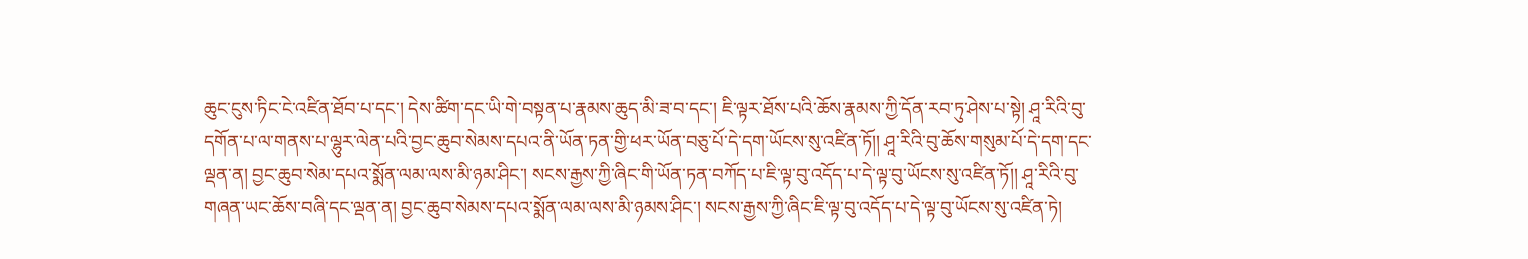ཆུང་ངུས་ཏིང་ངེ་འཛིན་ཐོབ་པ་དང་། དེས་ཚིག་དང་ཡི་གེ་བསྟན་པ་རྣམས་ཆུད་མི་ཟ་བ་དང་། ཇི་ལྟར་ཐོས་པའི་ཆོས་རྣམས་ཀྱི་དོན་རབ་ཏུ་ཤེས་པ་སྟེ། ཤཱ་རིའི་བུ་དགོན་པ་ལ་གནས་པ་ལྷུར་ལེན་པའི་བྱང་ཆུབ་སེམས་དཔའ་ནི་ཡོན་ཏན་གྱི་ཕར་ཡོན་བཅུ་པོ་དེ་དག་ཡོངས་སུ་འཛིན་ཏོ།། ཤཱ་རིའི་བུ་ཆོས་གསུམ་པོ་དེ་དག་དང་ལྡན་ན། བྱང་ཆུབ་སེམ་དཔའ་སྨོན་ལམ་ལས་མི་ཉམ་ཤིང་། སངས་རྒྱས་ཀྱི་ཞིང་གི་ཡོན་ཏན་བཀོད་པ་ཇི་ལྟ་བུ་འདོད་པ་དེ་ལྟ་བུ་ཡོངས་སུ་འཛིན་ཏོ།། ཤཱ་རིའི་བུ་གཞན་ཡང་ཆོས་བཞི་དང་ལྡན་ན། བྱང་ཆུབ་སེམས་དཔའ་སྨོན་ལམ་ལས་མི་ཉམས་ཤིང་། སངས་རྒྱས་ཀྱི་ཞིང་ཇི་ལྟ་བུ་འདོད་པ་དེ་ལྟ་བུ་ཡོངས་སུ་འཛིན་ཏེ།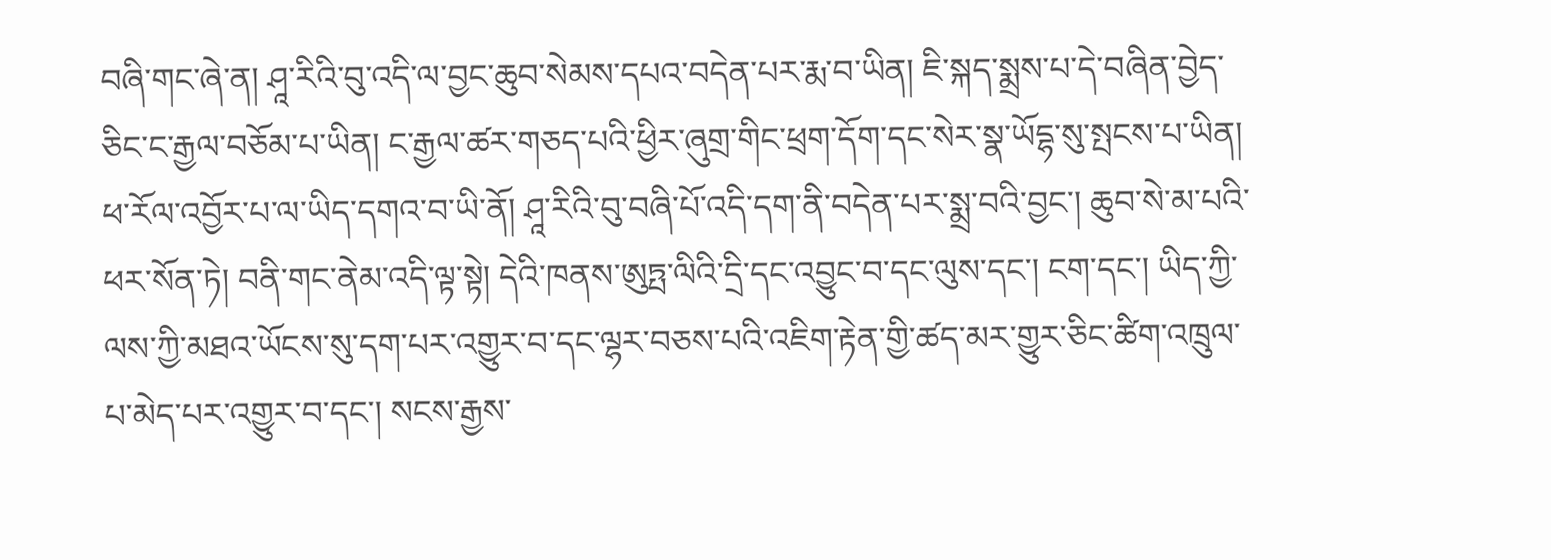བཞི་གང་ཞེ་ན། ཤཱ་རིའི་བུ་འདི་ལ་བྱང་ཆུབ་སེམས་དཔའ་བདེན་པར་རྨ་བ་ཡིན། ཇི་སྐད་སྨྲས་པ་དེ་བཞིན་བྱེད་ཅིང་ང་རྒྱལ་བཅོམ་པ་ཡིན། ང་རྒྱལ་ཚར་གཅད་པའི་ཕྱིར་ཞུགྲ་གིང་ཕྲག་དོག་དང་སེར་སྣ་ཡོདྷ་སུ་སྤངས་པ་ཡིན། ཕ་རོལ་འབྱོར་པ་ལ་ཡིད་དགའ་བ་ཡི་ནོ། ཤཱ་རིའི་བུ་བཞི་པོ་འདི་དག་ནི་བདེན་པར་སྨྲ་བའི་བྱང་། ཆུབ་སེ་མ་པའི་ཕར་སོན་ཏེ། བནི་གང་ནེམ་འདི་ལྟ་སྟེ། དེའི་ཁནས་ཨུཏྤ་ལིའི་དྲི་དང་འབྱུང་བ་དང་ལུས་དང་། ངག་དང་། ཡིད་ཀྱི་ལས་ཀྱི་མཐའ་ཡོངས་སུ་དག་པར་འགྱུར་བ་དང་ལྷར་བཅས་པའི་འཇིག་རྟེན་གྱི་ཚད་མར་གྱུར་ཅིང་ཚིག་འཁྲུལ་པ་མེད་པར་འགྱུར་བ་དང་། སངས་རྒྱས་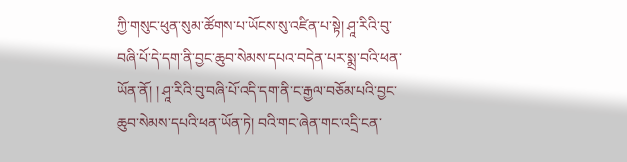ཀྱི་གསུང་ཕུན་སུམ་ཚོགས་པ་ཡོངས་སུ་འཛིན་པ་སྟེ། ཤཱ་རིའི་བུ་བཞི་པོ་དེ་དག་ནི་བྱང་ཆུབ་སེམས་དཔའ་བདེན་པར་སྨྲ་བའི་ཕན་ཡོན་ནོ། ། ཤཱ་རིའི་བུ་བཞི་པོ་འདི་དག་ནི་ང་རྒྱལ་བཅོམ་པའི་བྱང་ཆུབ་སེམས་དཔའི་ཕན་ཡོན་ཏེ། བའི་གང་ཞེན་གང་འདྲི་ངན་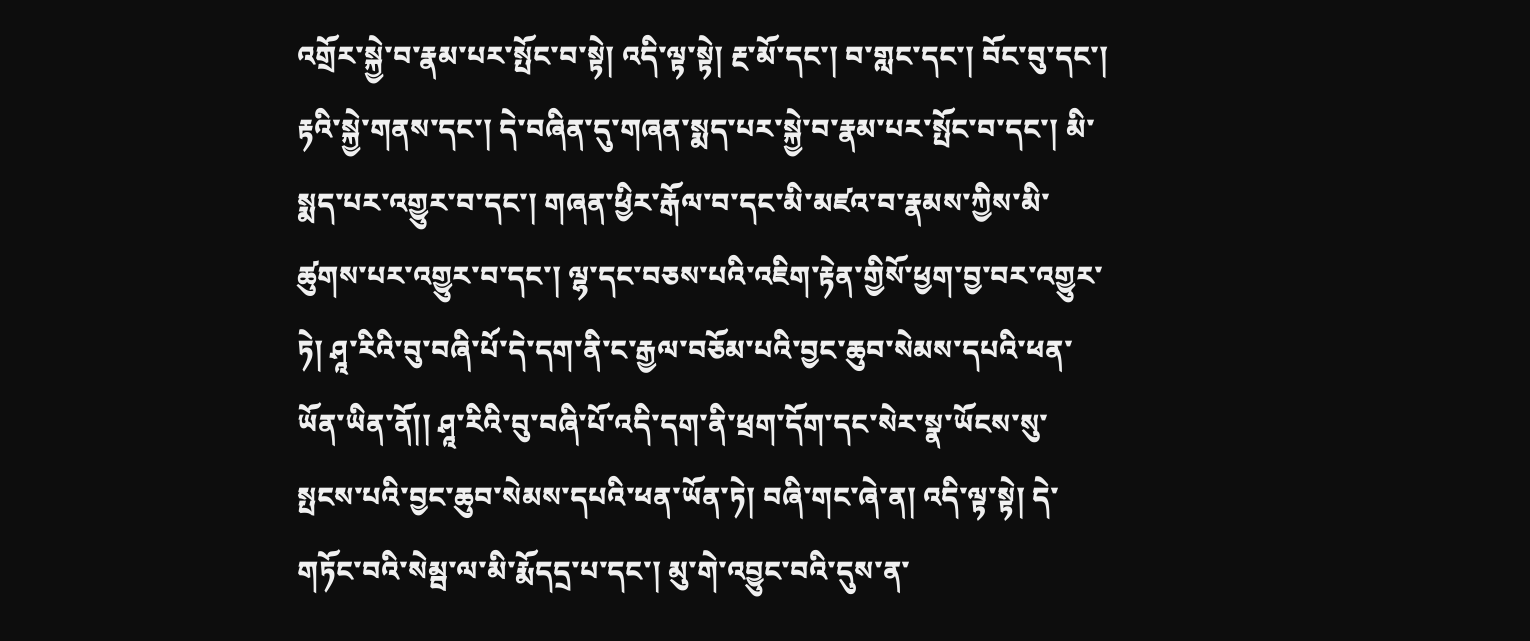འགྲོར་སྐྱེ་བ་རྣམ་པར་སྤོང་བ་སྟེ། འདི་ལྟ་སྟེ། རྔ་མོ་དང་། བ་གླང་དང་། བོང་བུ་དང་། རྟའི་སྐྱེ་གནས་དང་། དེ་བཞིན་དུ་གཞན་སྨད་པར་སྐྱེ་བ་རྣམ་པར་སྤོང་བ་དང་། མི་སྨད་པར་འགྱུར་བ་དང་། གཞན་ཕྱིར་རྒོལ་བ་དང་མི་མཛའ་བ་རྣམས་ཀྱིས་མི་ཚུགས་པར་འགྱུར་བ་དང་། ལྷ་དང་བཅས་པའི་འཇིག་རྟེན་གྱིསོ་ཕྱག་བྱ་བར་འགྱུར་ཏེ། ཤཱ་རིའི་བུ་བཞི་པོ་དེ་དག་ནི་ང་རྒྱལ་བཅོམ་པའི་བྱང་ཆུབ་སེམས་དཔའི་ཕན་ཡོན་ཡིན་ནོ།། ཤཱ་རིའི་བུ་བཞི་པོ་འདི་དག་ནི་ཕྲག་དོག་དང་སེར་སྣ་ཡོངས་སུ་སྤངས་པའི་བྱང་ཆུབ་སེམས་དཔའི་ཕན་ཡོན་ཏེ། བཞི་གང་ཞེ་ན། འདི་ལྟ་སྟེ། དེ་གཏོང་བའི་སེམྦ་ལ་མི་རྨོདདྲ་པ་དང་། མུ་གེ་འབྱུང་བའི་དུས་ན་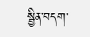སྦྱིན་བདག་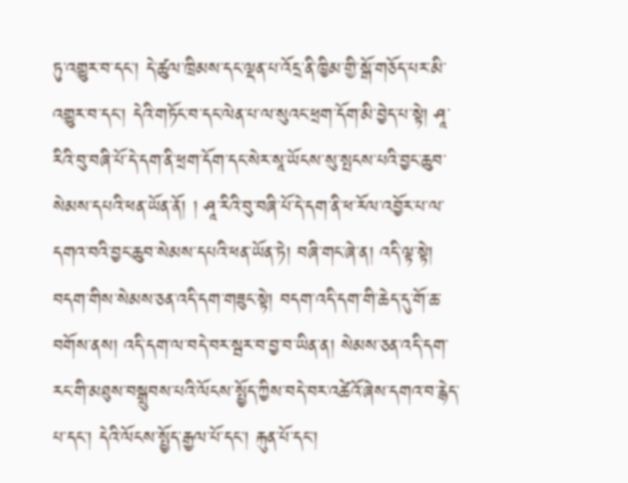ཏུ་འགྱུར་བ་དང་། དེ་ཚུལ་ཁྲིམས་དང་ལྡན་པ་འོདྲ་ནི་ཁྱིམ་གྱི་སྒོ་གཅོད་པར་མི་འགྱུར་བ་དང་། དེའི་གཏོང་བ་དང་ལེན་པ་ལ་སུའང་ཕྲག་དོག་མི་བྱེད་པ་སྟེ། ཤཱ་རིའི་བུ་བཞི་པོ་དེ་དག་ནི་ཕྲག་དོག་དང་སེར་སཱ་ཡོངས་སུ་སྤངས་པའི་བྱང་ཆུབ་སེམས་དཔའི་ཕན་ཡོན་ནོ། ། ཤཱ་རིའི་བུ་བཞི་པོ་དེ་དག་ནི་ཕ་རོལ་འབྱོར་པ་ལ་དགའ་བའི་བྱང་ཆུབ་སེམས་དཔའི་ཕན་ཡོན་ཏེ། བཞི་གང་ཞེ་ན། འདི་ལྟ་སྟེ། བདག་གིས་སེམས་ཅན་འདི་དག་གཟུང་སྟེ། བདག་འདི་དག་གི་ཆེད་དུ་གོ་ཆ་བགོས་ནས། འདི་དག་ལ་བདེ་བར་སྦར་བ་བྱ་བ་ཡིན་ན། སེམས་ཅན་འདི་དག་རང་གི་མཐུས་བསྒྲུབས་པའི་ལོངས་སྤྱོད་ཀྱིས་བདེ་བར་འཚེའོ་ཞེས་དགའ་བ་རྙེད་པ་དང་། དེའི་ལོངས་སྤྱོད་རྒྱལ་པོ་དང་། རྐུན་པོ་དང་།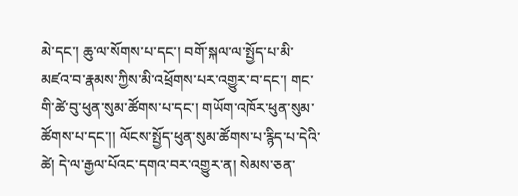མེ་དང་། ཆུ་ལ་སོགས་པ་དང་། བགོ་སྐལ་ལ་སྤྱོད་པ་མི་མཛའ་བ་རྣམས་ཀྱིས་མི་འཕྲོགས་པར་འགྱུར་བ་དང་། གང་གི་ཚེ་བུ་ཕུན་སུམ་ཚོགས་པ་དང་། གཡོག་འཁོར་ཕུན་སུམ་ཚོགས་པ་དང་།། ལོངས་སྤྱོད་ཕུན་སུམ་ཚོགས་པ་རྙིད་པ་དེའི་ཚེ། དེ་ལ་རྒྱལ་པོའང་དགའ་བར་འགྱུར་ན། སེམས་ཅན་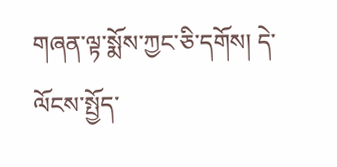གཞན་ལྟ་སྨོས་ཀྱང་ཅི་དགོས། དེ་ལོངས་སྤྱོད་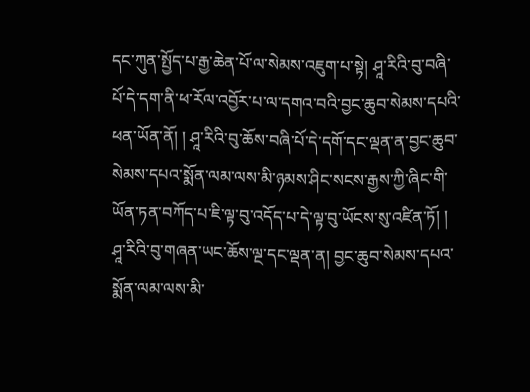དང་ཀུན་སྤྱོད་པ་རྒྱ་ཆེན་པོ་ལ་སེམས་འཇུག་པ་སྟེ། ཤཱ་རིའི་བུ་བཞི་པོ་དེ་དག་ནི་ཕ་རོལ་འབྱོར་པ་ལ་དགའ་བའི་བྱང་ཆུབ་སེམས་དཔའི་ཕན་ཡོན་ནོ། ། ཤཱ་རིའི་བུ་ཆོས་བཞི་པོ་དེ་དགོ་དང་ལྡན་ན་བྱང་ཆུབ་སེམས་དཔའ་སྨོན་ལམ་ལས་མི་ཉམས་ཤིང་སངས་རྒྱས་ཀྱི་ཞིང་གི་ཡོན་ཏན་བཀོད་པ་ཇི་ལྟ་བུ་འདོད་པ་དེ་ལྟ་བུ་ཡོངས་སུ་འཛིན་ཏོ། ། ཤཱ་རིའི་བུ་གཞན་ཡང་ཆོས་ལྔ་དང་ལྡན་ན། བྱང་ཆུབ་སེམས་དཔའ་སྨོན་ལམ་ལས་མི་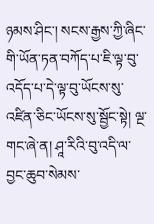ཉམས་ཤིང་། སངས་རྒྱས་ཀྱི་ཞིང་གི་ཡོན་ཏན་བཀོད་པ་ཇི་ལྟ་བུ་འདོད་པ་དེ་ལྟ་བུ་ཡོངས་སུ་འཛིན་ཅིང་ཡོངས་སུ་སྦྱོང་སྟེ། ལྔ་གང་ཞེ་ན། ཤཱ་རིའི་བུ་འདི་ལ་བྱང་ཆུབ་སེམས་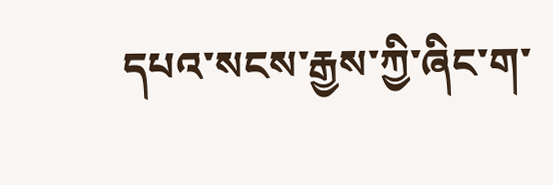དཔའ་སངས་རྒྱས་ཀྱི་ཞིང་ག་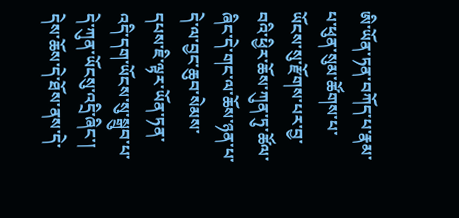ཨི་ཡོན་ཏན་བཀོད་པ་རྣམ་པ་ཕུན་སུམ་ཚོགས་པ་ཡོངས་སུ་རྫོགས་པར་བྱ་བའི་ཕྱིར་ཆོས་ཀུན་ཏུ་ཚོལ་ཞིང་དེ་གང་ལ་ཆོས་ཉན་པ་དེ་ལ་བྱང་ཆུབ་སེམས་དཔས་ཇི་ལྟར་ཡོན་ཏན་འདི་དག་ཡོངས་སུ་སྒྲུབ་པ་དེ་ཀུན་ཡོངསུ་འདྲི་ཞིང་། དེས་ཆོས་དེ་ཐོས་ནས་དེ་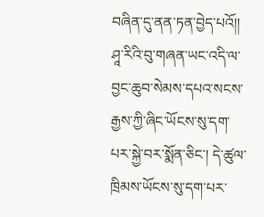བཞིན་དུ་ནན་ཏན་བྱེད་པའོ།། ཤཱ་རིའི་བུ་གཞན་ཡང་འདི་ལ་བྱང་ཆུབ་སེམས་དཔའ་སངས་རྒྱས་ཀྱི་ཞིང་ཡོངས་སུ་དག་པར་སྐྱེ་བར་སྨོན་ཅིང་། དེ་ཚུལ་ཁྲིམས་ཡོངས་སུ་དག་པར་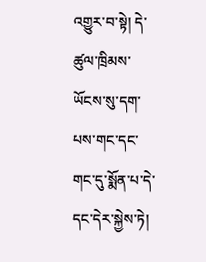འགྱུར་བ་སྟེ། དེ་ཚུལ་ཁྲིམས་ཡོངས་སུ་དག་པས་གང་དང་གང་དུ་སྨོན་པ་དེ་དང་དེར་སྐྱེས་ཏེ།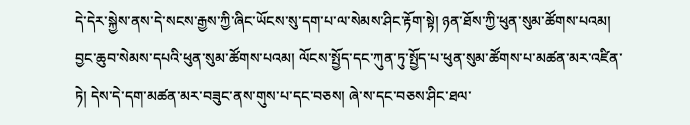དེ་དེར་སྐྱེས་ནས་དེ་སངས་རྒྱས་ཀྱི་ཞིང་ཡོངས་སུ་དག་པ་ལ་སེམས་ཤིང་རྟོག་སྟེ། ཉན་ཐོས་ཀྱི་ཕུན་སུམ་ཚོགས་པའམ། བྱང་ཆུབ་སེམས་དཔའི་ཕུན་སུམ་ཚོགས་པའམ། ལོངས་སྤྱོད་དང་ཀུན་ཏུ་སྤྱོད་པ་ཕུན་སུམ་ཚོགས་པ་མཚན་མར་འཛིན་ཏེ། དེས་དེ་དག་མཚན་མར་བཟུང་ནས་གུས་པ་དང་བཅས། ཞེ་ས་དང་བཅས་ཤིང་ཐལ་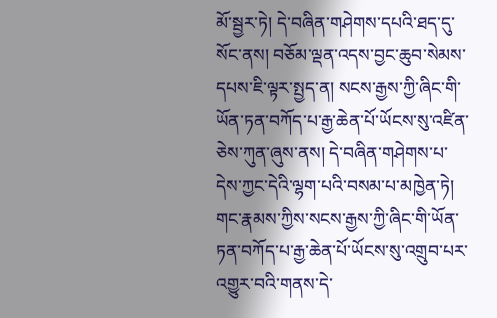མོ་སྦྱར་ཏེ། དེ་བཞིན་གཤེགས་དཔའི་ཐད་དུ་སོང་ནས། བཅོམ་ལྡན་འདས་བྱང་ཆུབ་སེམས་དཔས་ཇི་ལྟར་སྤྱད་ན། སངས་རྒྱས་ཀྱི་ཞིང་གི་ཡོན་ཏན་བཀོད་པ་རྒྱ་ཆེན་པོ་ཡོངས་སུ་འཛིན་ཅེས་ཀུན་ཞུས་ནས། དེ་བཞིན་གཤེགས་པ་དེས་ཀྱང་དེའི་ལྷག་པའི་བསམ་པ་མཁྱེན་ཏེ། གང་རྣམས་ཀྱིས་སངས་རྒྱས་ཀྱི་ཞིང་གི་ཡོན་ཏན་བཀོད་པ་རྒྱ་ཆེན་པོ་ཡོངས་སུ་འགྲུབ་པར་འགྱུར་བའི་གནས་དེ་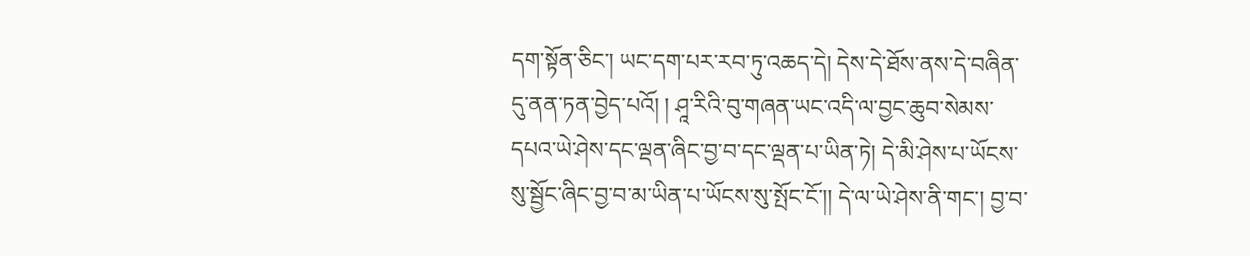དག་སྟོན་ཅིང་། ཡང་དག་པར་རབ་ཏུ་འཆད་དེ། དེས་དེ་ཐོས་ནས་དེ་བཞིན་དུ་ནན་ཏན་བྱེད་པའོ། ། ཤཱ་རིའི་བུ་གཞན་ཡང་འདི་ལ་བྱང་ཆུབ་སེམས་དཔའ་ཡེ་ཤེས་དང་ལྡན་ཞིང་བྱ་བ་དང་ལྡན་པ་ཡིན་ཏེ། དེ་མི་ཤེས་པ་ཡོངས་སུ་སྦྱོང་ཞིང་བྱ་བ་མ་ཡིན་པ་ཡོངས་སུ་སྤོང་ངོ་།། དེ་ལ་ཡེ་ཤེས་ནི་གང་། བྱ་བ་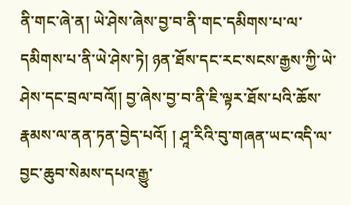ནི་གང་ཞེ་ན། ཡེ་ཤེས་ཞེས་བྱ་བ་ནི་གང་དམིགས་པ་ལ་དམིགས་པ་ནི་ཡེ་ཤེས་ཏེ། ཉན་ཐོས་དང་རང་སངས་རྒྱས་ཀྱི་ཡེ་ཤེས་དང་བྲལ་བའོ།། བྱ་ཞེས་བྱ་བ་ནི་ཇི་ལྟར་ཐོས་པའི་ཆོས་རྣམས་ལ་ནན་ཏན་བྱེད་པའོ། ། ཤཱ་རིའི་བུ་གཞན་ཡང་འདི་ལ་བྱང་ཆུབ་སེམས་དཔའ་རྒྱུ་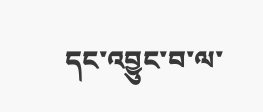དང་འབྱུང་བ་ལ་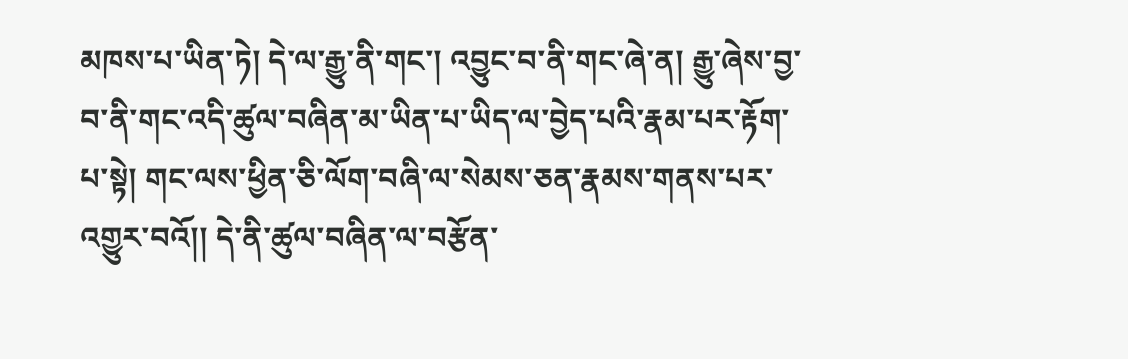མཁས་པ་ཡིན་ཏེ། དེ་ལ་རྒྱུ་ནི་གང་། འབྱུང་བ་ནི་གང་ཞེ་ན། རྒྱུ་ཞེས་བྱ་བ་ནི་གང་འདི་ཚུལ་བཞིན་མ་ཡིན་པ་ཡིད་ལ་བྱེད་པའི་རྣམ་པར་རྟོག་པ་སྟེ། གང་ལས་ཕྱིན་ཅི་ལོག་བཞི་ལ་སེམས་ཅན་རྣམས་གནས་པར་འགྱུར་བའོ།། དེ་ནི་ཚུལ་བཞིན་ལ་བརྩོན་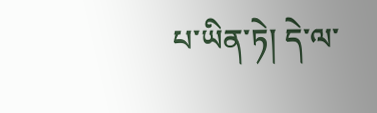པ་ཡིན་ཏེ། དེ་ལ་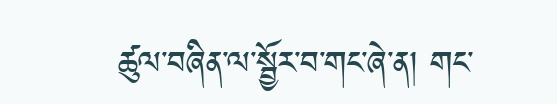ཚུལ་བཞིན་ལ་སྦྱོར་བ་གང་ཞེ་ན། གང་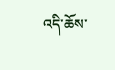འདི་ཆོས་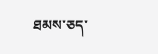ཐམས་ཅད་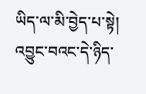ཡིད་ལ་མི་བྱེད་པ་སྟེ། འབྱུང་བའང་དེ་ཉིད་